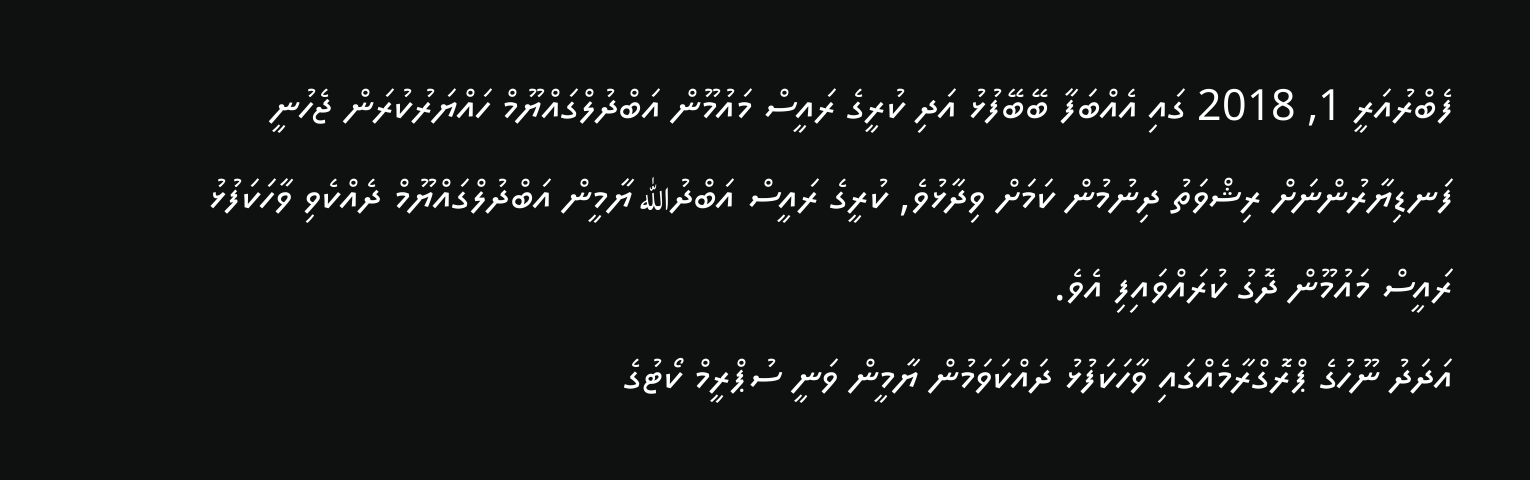ފެބްރުއަރީ 1, 2018 ގައި އެއްބަފާ ބޭބޭފުޅު އަދި ކުރީގެ ރައީސް މައުމޫން އަބްދުލްގައްޔޫމް ހައްޔަރުކުރަން ޖެހުނީ ފަނޑިޔާރުންނަށް ރިޝްވަތު ދިނުމުން ކަމަށް ވިދާޅުވެ, ކުރީގެ ރައީސް އަބްދުالله ޔާމީން އަބްދުލްގައްޔޫމް ދެއްކެވި ވާހަކަފުޅު ރައީސް މައުމޫން ދޮގު ކުރައްވައިފި އެވެ.
އަދަދު ނޫހުގެ ޕްރޮގްރާމެއްގައި ވާހަކަފުޅު ދައްކަވަމުން ޔާމީން ވަނީ ސުޕްރީމް ކޯޓުގެ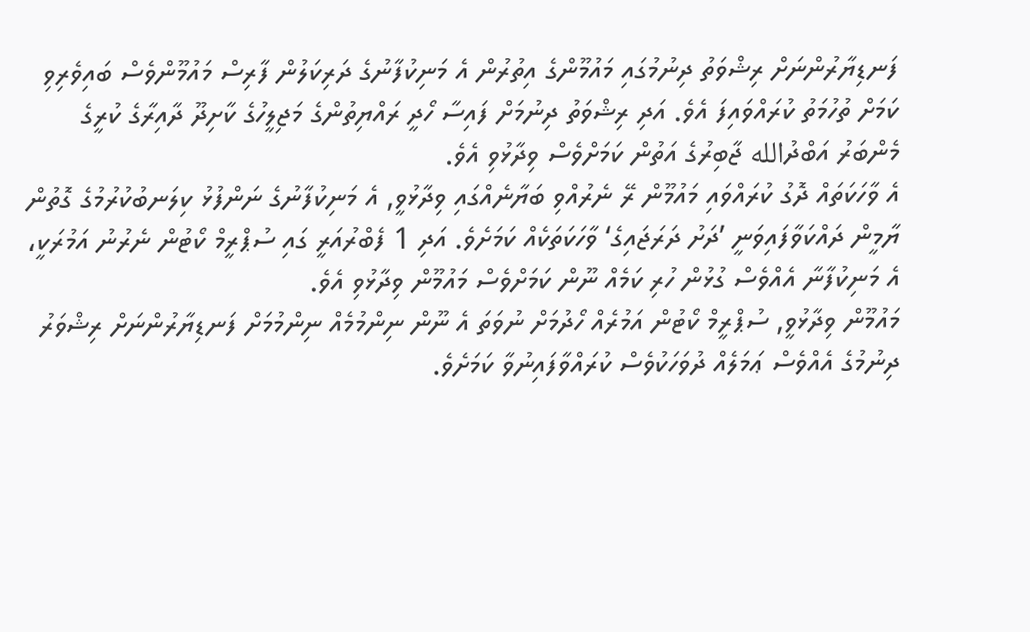ފަނޑިޔާރުންނަށް ރިޝްވަތު ދިނުމުގައި މައުމޫންގެ އިތުރުން އެ މަނިކުފާނުގެ ދަރިކަލުން ފާރިސް މައުމޫންވެސް ބައިވެރިވި ކަމަށް ތުހުމަތު ކުރައްވައިފަ އެވެ. އަދި ރިޝްވަތު ދިނުމަށް ފައިސާ ހޯދީ ރައްޔިތުންގެ މަޖިލީހުގެ ކާށިދޫ ދާއިރާގެ ކުރީގެ މެންބަރު އަބްދުالله ޖާބިރުގެ އަތުން ކަމަށްވެސް ވިދާޅުވި އެވެ.
އެ ވާހަކަތައް ދޮގު ކުރައްވައި މައުމޫން ރޭ ނެރުއްވި ބަޔާނެއްގައި ވިދާޅުވީ, އެ މަނިކުފާނުގެ ނަންފުޅު ކިލަނބުކުރުމުގެ ގޮތުން ޔާމީން ދައްކަވާފައިވަނީ ’ދަށު ދަރަޖައިގެ‘ ވާހަކަތަކެއް ކަމަށެވެ. އަދި 1 ފެބްރުއަރީ ގައި ސުޕްރީމް ކޯޓުން ނެރުނު އަމުރަކީ، އެ މަނިކުފާނާ އެއްވެސް ގުޅުން ހުރި ކަމެއް ނޫން ކަމަށްވެސް މައުމޫން ވިދާޅުވި އެވެ.
މައުމޫން ވިދާޅުވީ, ސުޕްރީމް ކޯޓުން އަމުރެއް ހޯދުމަށް ނުވަތަ އެ ނޫން ނިންމުމެއް ނިންމުމަށް ފަނޑިޔާރުންނަށް ރިޝްވަރު ދިނުމުގެ އެއްވެސް ޢަމަލެއް ދުވަހަކުވެސް ކުރައްވާފައިނުވާ ކަމަށެވެ.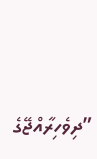”ދިވެހިރާއްޖޭގެ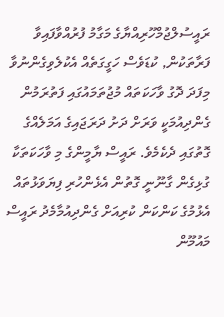ރައީސުލްޖުމްހޫރިއްޔާގެ މަގާމު ފުރުއްވާފައިވާ ފަރާތަކުން, ކުޑަވެސް ހަގީގަތެއް އެކުލެވިގެންނުވާ މިފަދަ ދޮގު ވާހަކަތައް މުޖުތަމައުގައި ފަތުރަމުން ގެންދިއުމަކީ ވަރަށް ދަށު ދަރަޖައިގެ އަމަލެއްގެ ގޮތުގައި ދެކެމެވެ. ރައީސް ޔާމީންގެ މި ވާހަކަތަކާ ގުޅިގެން ގާނޫނީ ގޮތުން އެޅެންހުރި ފިޔަވަޅުތައް އެޅުމުގެ ކަންކަން ކުރިއަށް ގެންދިއުމާމެދު ރައީސް މައުމޫން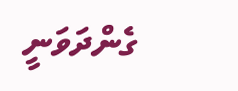ގެންދަވަނީ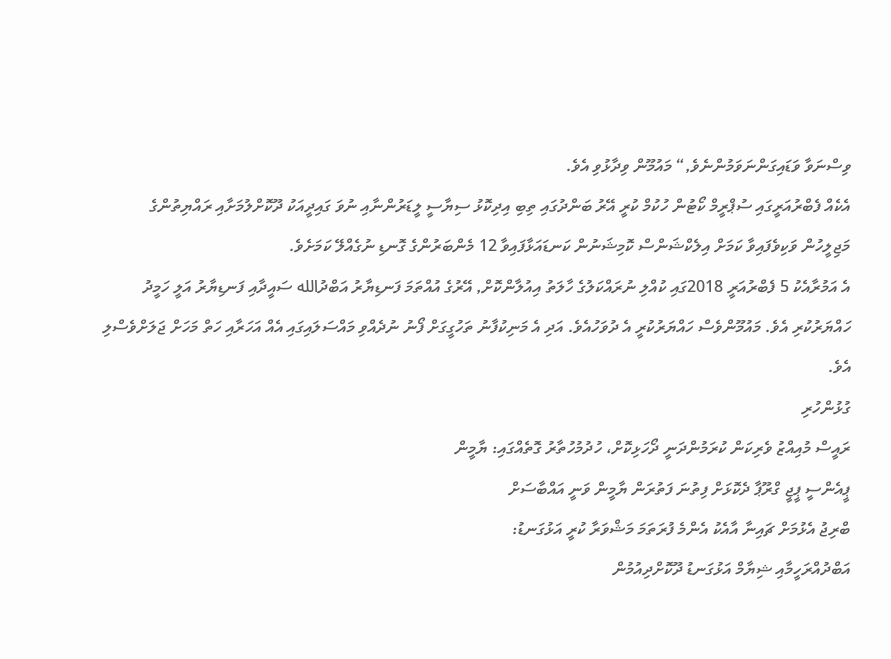ވިސްނަވާ ވަޑައިގަންނަވަމުންނެވެ,“ މައުމޫން ވިދާޅުވި އެވެ.
އެކެއް ފެބްރުއަރީގައި ސުޕްރީމް ކޯޓުން ހުކުމް ކުރީ އޭރު ބަންދުގައި ތިބި އިދިކޮޅު ސިޔާސީ ލީޑަރުންނާއި ނުވަ ގައިދީއަކު ދޫކޮށްލުމަށާއި ރައްޔިތުންގެ މަޖިލީހުން ވަކިވެފައިވާ ކަމަށް އިލެކްޝަންސް ކޮމިޝަނުން ކަނޑައަޅާފައިވާ 12 މެންބަރުންގެ ގޮނޑި ނުގެއްލޭ ކަމަށެވެ.
އެ އަމުރާއެކު 5 ފެބްރުއަރީ 2018ގައި ކުއްލި ނުރައްކަލުގެ ހާލަތު އިއުލާންކޮށް, އޭރުގެ އުއްތަމަ ފަނޑިޔާރު އަބްދުالله ސައީދާއި ފަނޑިޔާރު އަލީ ހަމީދު ހައްޔަރުކުރި އެވެ. މައުމޫންވެސް ހައްޔަރުކުރީ އެ ދުވަހުއެވެ. އަދި އެ މަނިކުފާނު ތަހުގީގަށް ފޯނު ނުދެއްވި މައްސަލައިގައި އެއް އަހަރާއި ހަތް މަހަށް ޖަލަށްވެސްލި އެވެ.
ގުޅުންހުރި
ރައީސް މުއިއްޒު ވެރިކަން ކުރަމުންދަނީ ދޯހަޅިކޮށް، ހުދުމުހުތާރު ގޮތެއްގައި: ޔާމީން
ޕީއެންސީ ޕީޖީ ގްރޫޕާ ދެކޮޅަށް ފިތުނަ ފަތުރަން ޔާމީން ވަނީ އައްބާސަށް
ބްރިޖު އެޅުމަށް ޗައިނާ އާއެކު އެންމެ ފުރަތަމަ މަޝްވަރާ ކުރީ އަޅުގަނޑު:
އަބްދުއްރަހީމާއި ޝިޔާމް އަޅުގަނޑު ދޫކޮށްދިއުމުން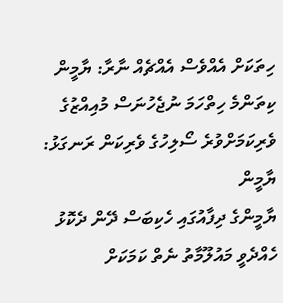ހިތަކަށް އެއްވެސް އެއްޗެއް ނާރާ: ޔާމީން
ކިތަންމެ ހިތްހަމަ ނުޖެހުނަސް މުއިއްޒުގެ ވެރިކަމަށްވުރެ ސޯލިހުގެ ވެރިކަން ރަނގަޅު: ޔާމީން
ޔާމީންގެ ދިފާއުގައި ހެކިބަސް ދޭން ދެކޮޅު ހެއްދެވީ މައުލޫމާތު ނެތް ކަމަކަށް